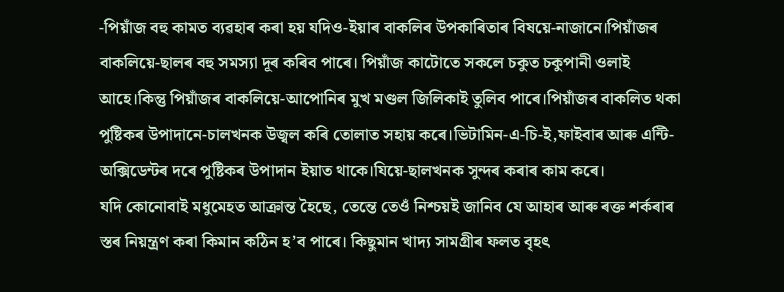-পিয়াঁজ বহু কামত ব্যৱহাৰ কৰা হয় যদিও-ইয়াৰ বাকলিৰ উপকাৰিতাৰ বিষয়ে-নাজানে।পিয়াঁজৰ বাকলিয়ে-ছালৰ বহু সমস্যা দূৰ কৰিব পাৰে। পিয়াঁজ কাটোতে সকলে চকুত চকুপানী ওলাই আহে।কিন্তু পিয়াঁজৰ বাকলিয়ে-আপোনিৰ মুখ মণ্ডল জিলিকাই তুলিব পাৰে।পিয়াঁজৰ বাকলিত থকা পুষ্টিকৰ উপাদানে-চালখনক উজ্বল কৰি তোলাত সহায় কৰে।ভিটামিন-এ-চি-ই,ফাইবাৰ আৰু এন্টি-অক্সিডেন্টৰ দৰে পুষ্টিকৰ উপাদান ইয়াত থাকে।যিয়ে-ছালখনক সুন্দৰ কৰাৰ কাম কৰে।
যদি কোনোবাই মধুমেহত আক্রান্ত হৈছে, তেন্তে তেওঁ নিশ্চয়ই জানিব যে আহাৰ আৰু ৰক্ত শৰ্কৰাৰ স্তৰ নিয়ন্ত্ৰণ কৰা কিমান কঠিন হ’ব পাৰে। কিছুমান খাদ্য সামগ্ৰীৰ ফলত বৃহৎ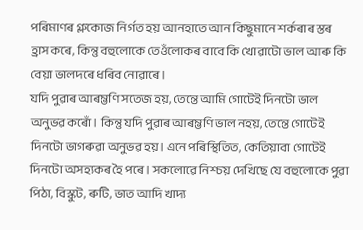পৰিমাণৰ গ্লুকোজ নিৰ্গত হয় আনহাতে আন কিছুমানে শৰ্কৰাৰ স্তৰ হ্ৰাস কৰে, কিন্তু বহুলোকে তেওঁলোকৰ বাবে কি খোৱাটো ভাল আৰু কি বেয়া ভালদৰে ধৰিব নোৱাৰে।
যদি পুৱাৰ আৰম্ভণি সতেজ হয়, তেন্তে আমি গোটেই দিনটো ভাল অনুভৱ কৰোঁ। কিন্তু যদি পুৱাৰ আৰম্ভণি ভাল নহয়, তেন্তে গোটেই দিনটো ভাগৰুৱা অনুভৱ হয়। এনে পৰিস্থিতিত, কেতিয়াবা গোটেই দিনটো অসহ্যকৰ হৈ পৰে। সকলোৱে নিশ্চয় দেখিছে যে বহুলোকে পুৱা পিঠা, বিস্কুট, ৰুটি, ভাত আদি খাদ্য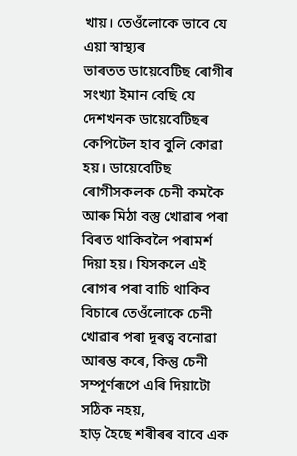খায়। তেওঁলোকে ভাবে যে এয়া স্বাস্থ্যৰ
ভাৰতত ডায়েবেটিছ ৰোগীৰ সংখ্যা ইমান বেছি যে দেশখনক ডায়েবেটিছৰ কেপিটেল হাব বুলি কোৱা হয়। ডায়েবেটিছ ৰোগীসকলক চেনী কমকৈ আৰু মিঠা বস্তু খোৱাৰ পৰা বিৰত থাকিবলৈ পৰামৰ্শ দিয়া হয়। যিসকলে এই ৰোগৰ পৰা বাচি থাকিব বিচাৰে তেওঁলোকে চেনী খোৱাৰ পৰা দূৰত্ব বনোৱা আৰম্ভ কৰে, কিন্তু চেনী সম্পূৰ্ণৰূপে এৰি দিয়াটো সঠিক নহয়,
হাড় হৈছে শৰীৰৰ বাবে এক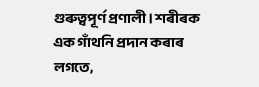গুৰুত্বপূৰ্ণ প্ৰণালী। শৰীৰক এক গাঁথনি প্ৰদান কৰাৰ লগতে,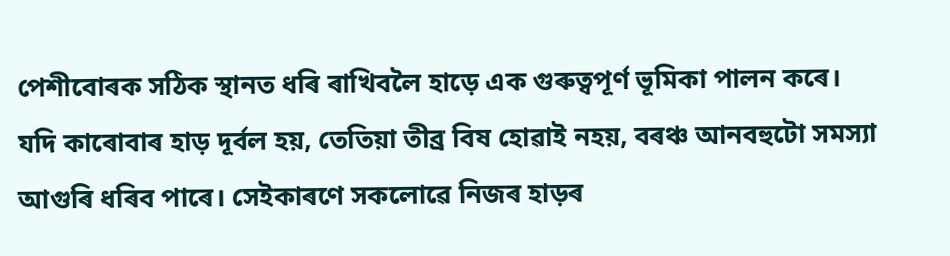পেশীবোৰক সঠিক স্থানত ধৰি ৰাখিবলৈ হাড়ে এক গুৰুত্বপূৰ্ণ ভূমিকা পালন কৰে। যদি কাৰোবাৰ হাড় দূৰ্বল হয়, তেতিয়া তীব্ৰ বিষ হোৱাই নহয়, বৰঞ্চ আনবহুটো সমস্যা আগুৰি ধৰিব পাৰে। সেইকাৰণে সকলোৱে নিজৰ হাড়ৰ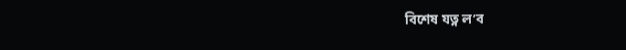বিশেষ যত্ন ল’ব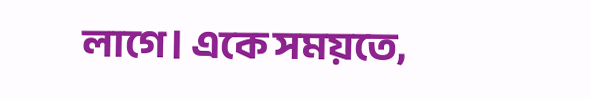লাগে। একে সময়তে,